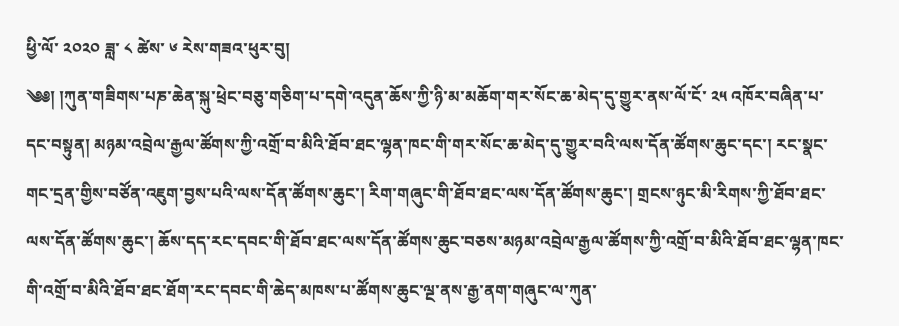ཕྱི་ལོ་ ༢༠༢༠ ཟླ་ ༨ ཚེས་ ༦ རེས་གཟའ་ཕུར་བུ།
༄༅། །ཀུན་གཟིགས་པཎ་ཆེན་སྐུ་ཕྲེང་བཅུ་གཅིག་པ་དགེ་འདུན་ཆོས་ཀྱི་ཉི་མ་མཆོག་གར་སོང་ཆ་མེད་དུ་གྱུར་ནས་ལོ་ངོ་ ༢༥ འཁོར་བཞིན་པ་དང་བསྟུན། མཉམ་འབྲེལ་རྒྱལ་ཚོགས་ཀྱི་འགྲོ་བ་མིའི་ཐོབ་ཐང་ལྷན་ཁང་གི་གར་སོང་ཆ་མེད་དུ་གྱུར་བའི་ལས་དོན་ཚོགས་ཆུང་དང་། རང་སྣང་གང་དྲན་གྱིས་བཙོན་འཇུག་བྱས་པའི་ལས་དོན་ཚོགས་ཆུང་། རིག་གཞུང་གི་ཐོབ་ཐང་ལས་དོན་ཚོགས་ཆུང་། གྲངས་ཉུང་མི་རིགས་ཀྱི་ཐོབ་ཐང་ལས་དོན་ཚོགས་ཆུང་། ཆོས་དད་རང་དབང་གི་ཐོབ་ཐང་ལས་དོན་ཚོགས་ཆུང་བཅས་མཉམ་འབྲེལ་རྒྱལ་ཚོགས་ཀྱི་འགྲོ་བ་མིའི་ཐོབ་ཐང་ལྷན་ཁང་གི་འགྲོ་བ་མིའི་ཐོབ་ཐང་ཐོག་རང་དབང་གི་ཆེད་མཁས་པ་ཚོགས་ཆུང་ལྔ་ནས་རྒྱ་ནག་གཞུང་ལ་ཀུན་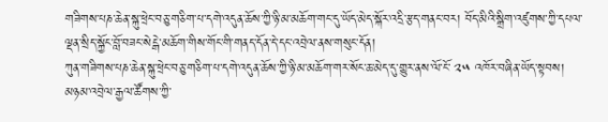གཟིགས་པཎ་ཆེན་སྐུ་ཕྲེང་བཅུ་གཅིག་པ་དགེ་འདུན་ཆོས་ཀྱི་ཉི་མ་མཆོག་གང་དུ་ཡོད་མེད་སྐོར་འདྲི་རྩད་གནང་བར། བོད་མིའི་སྒྲིག་འཛུགས་ཀྱི་དཔལ་ལྡན་སྲིད་སྐྱོང་བློ་བཟང་སེངྒེ་མཆོག་གིས་གོང་གི་གནད་དོན་དེ་དང་འབྲེལ་ནས་གསུང་དོན།
ཀུན་གཟིགས་པཎ་ཆེན་སྐུ་ཕྲེང་བཅུ་གཅིག་པ་དགེ་འདུན་ཆོས་ཀྱི་ཉི་མ་མཆོག་གར་སོང་ཆ་མེད་དུ་གྱུར་ནས་ལོ་ངོ་ ༢༥ འཁོར་བཞིན་ཡོད་སྟབས། མཉམ་འབྲེལ་རྒྱལ་ཚོགས་ཀྱི་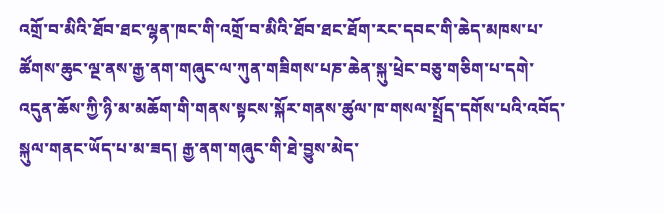འགྲོ་བ་མིའི་ཐོབ་ཐང་ལྷན་ཁང་གི་འགྲོ་བ་མིའི་ཐོབ་ཐང་ཐོག་རང་དབང་གི་ཆེད་མཁས་པ་ཚོགས་ཆུང་ལྔ་ནས་རྒྱ་ནག་གཞུང་ལ་ཀུན་གཟིགས་པཎ་ཆེན་སྐུ་ཕྲེང་བཅུ་གཅིག་པ་དགེ་འདུན་ཆོས་ཀྱི་ཉི་མ་མཆོག་གི་གནས་སྟངས་སྐོར་གནས་ཚུལ་ཁ་གསལ་སྤྲོད་དགོས་པའི་འབོད་སྐུལ་གནང་ཡོད་པ་མ་ཟད། རྒྱ་ནག་གཞུང་གི་ཐེ་བྱུས་མེད་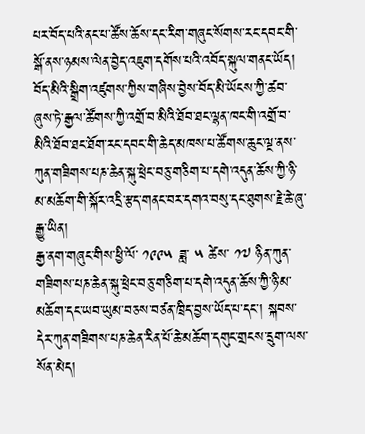པར་བོད་པའི་ནང་པ་ཚོས་ཆོས་དང་རིག་གཞུང་སོགས་རང་དབང་གི་སྒོ་ནས་ཉམས་ལེན་བྱེད་འཇུག་དགོས་པའི་འབོད་སྐུལ་གནང་ཡོད། བོད་མིའི་སྒྲིག་འཛུགས་ཀྱིས་གཞིས་བྱེས་བོད་མི་ཡོངས་ཀྱི་ཚབ་ཞུས་ཏེ་རྒྱལ་ཚོགས་ཀྱི་འགྲོ་བ་མིའི་ཐོབ་ཐང་ལྷན་ཁང་གི་འགྲོ་བ་མིའི་ཐོབ་ཐང་ཐོག་རང་དབང་གི་ཆེད་མཁས་པ་ཚོགས་ཆུང་ལྔ་ནས་ཀུན་གཟིགས་པཎ་ཆེན་སྐུ་ཕྲེང་བཅུ་གཅིག་པ་དགེ་འདུན་ཆོས་ཀྱི་ཉི་མ་མཆོག་གི་སྐོར་འདྲི་རྩད་གནང་བར་དགའ་བསུ་དང་ཐུགས་རྗེ་ཆེ་ཞུ་རྒྱུ་ཡིན།
རྒྱ་ནག་གཞུང་གིས་ཕྱི་ལོ་ ༡༩༩༥ ཟླ་ ༥ ཚེས་ ༡༧ ཉིན་ཀུན་གཟིགས་པཎ་ཆེན་སྐུ་ཕྲེང་བཅུ་གཅིག་པ་དགེ་འདུན་ཆོས་ཀྱི་ཉི་མ་མཆོག་དང་ཡབ་ཡུམ་བཅས་བཙན་ཁྲིད་བྱས་ཡོད་པ་དང་། སྐབས་དེར་ཀུན་གཟིགས་པཎ་ཆེན་རིན་པོ་ཆེ་མཆོག་དགུང་གྲངས་དྲུག་ལས་སོན་མེད།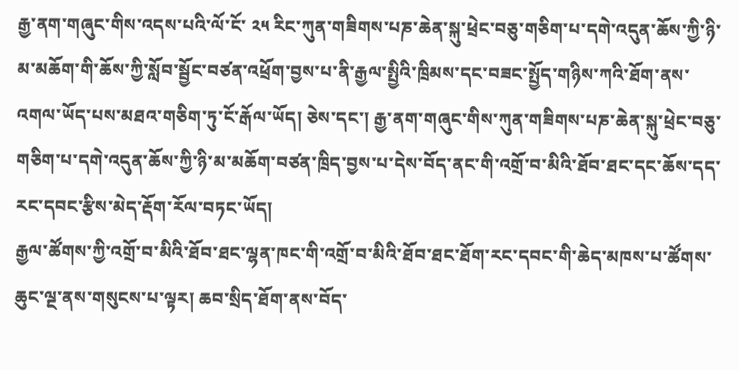རྒྱ་ནག་གཞུང་གིས་འདས་པའི་ལོ་ངོ་ ༢༥ རིང་ཀུན་གཟིགས་པཎ་ཆེན་སྐུ་ཕྲེང་བཅུ་གཅིག་པ་དགེ་འདུན་ཆོས་ཀྱི་ཉི་མ་མཆོག་གི་ཆོས་ཀྱི་སློབ་སྦྱོང་བཙན་འཕྲོག་བྱས་པ་ནི་རྒྱལ་སྤྱིའི་ཁྲིམས་དང་བཟང་སྤྱོད་གཉིས་ཀའི་ཐོག་ནས་འགལ་ཡོད་པས་མཐའ་གཅིག་ཏུ་ངོ་རྒོལ་ཡོད། ཅེས་དང་། རྒྱ་ནག་གཞུང་གིས་ཀུན་གཟིགས་པཎ་ཆེན་སྐུ་ཕྲེང་བཅུ་གཅིག་པ་དགེ་འདུན་ཆོས་ཀྱི་ཉི་མ་མཆོག་བཙན་ཁྲིད་བྱས་པ་དེས་བོད་ནང་གི་འགྲོ་བ་མིའི་ཐོབ་ཐང་དང་ཆོས་དད་རང་དབང་རྩིས་མེད་རྡོག་རོལ་བཏང་ཡོད།
རྒྱལ་ཚོགས་ཀྱི་འགྲོ་བ་མིའི་ཐོབ་ཐང་ལྷན་ཁང་གི་འགྲོ་བ་མིའི་ཐོབ་ཐང་ཐོག་རང་དབང་གི་ཆེད་མཁས་པ་ཚོགས་ཆུང་ལྔ་ནས་གསུངས་པ་ལྟར། ཆབ་སྲིད་ཐོག་ནས་བོད་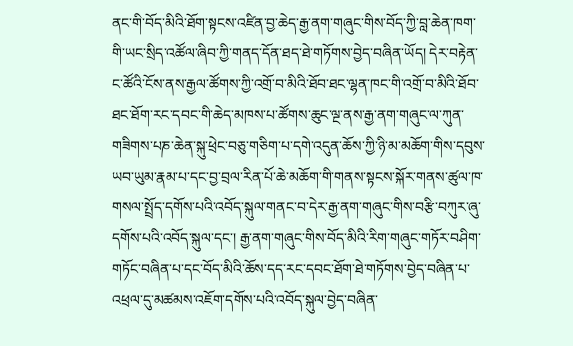ནང་གི་བོད་མིའི་ཐོག་སྟངས་འཛིན་བྱ་ཆེད་རྒྱ་ནག་གཞུང་གིས་བོད་ཀྱི་བླ་ཆེན་ཁག་གི་ཡང་སྲིད་འཚོལ་ཞིབ་ཀྱི་གནད་དོན་ཐད་ཐེ་གཏོགས་བྱེད་བཞིན་ཡོད། དེར་བརྟེན་ང་ཚོའི་ངོས་ནས་རྒྱལ་ཚོགས་ཀྱི་འགྲོ་བ་མིའི་ཐོབ་ཐང་ལྷན་ཁང་གི་འགྲོ་བ་མིའི་ཐོབ་ཐང་ཐོག་རང་དབང་གི་ཆེད་མཁས་པ་ཚོགས་ཆུང་ལྔ་ནས་རྒྱ་ནག་གཞུང་ལ་ཀུན་གཟིགས་པཎ་ཆེན་སྐུ་ཕྲེང་བཅུ་གཅིག་པ་དགེ་འདུན་ཆོས་ཀྱི་ཉི་མ་མཆོག་གིས་དབུས་ཡབ་ཡུམ་རྣམ་པ་དང་བྱ་བྲལ་རིན་པོ་ཆེ་མཆོག་གི་གནས་སྟངས་སྐོར་གནས་ཚུལ་ཁ་གསལ་སྤྲོད་དགོས་པའི་འབོད་སྐུལ་གནང་བ་དེར་རྒྱ་ནག་གཞུང་གིས་བརྩི་བཀུར་ཞུ་དགོས་པའི་འབོད་སྐུལ་དང་། རྒྱ་ནག་གཞུང་གིས་བོད་མིའི་རིག་གཞུང་གཏོར་བཤིག་གཏོང་བཞིན་པ་དང་བོད་མིའི་ཆོས་དད་རང་དབང་ཐོག་ཐེ་གཏོགས་བྱེད་བཞིན་པ་འཕྲལ་དུ་མཚམས་འཇོག་དགོས་པའི་འབོད་སྐུལ་བྱེད་བཞིན་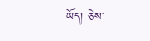ཡོད། ཅེས་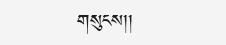གསུངས།།